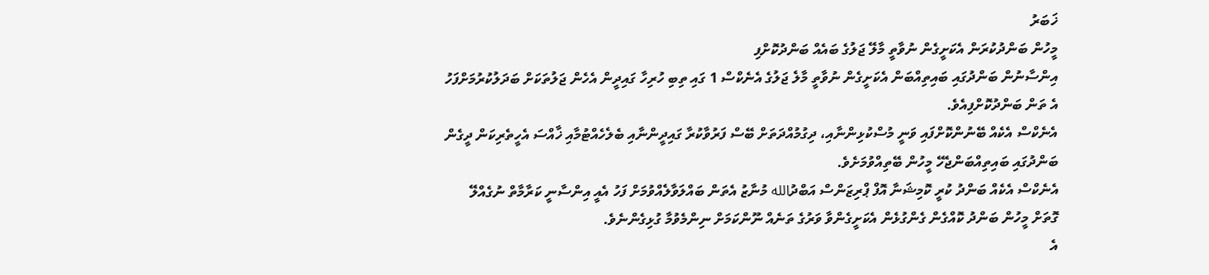ޚަބަރު
މީހުން ބަންދުކުރަން އެކަށީގެން ނުވާތީ މާލޭ ޖަލުގެ ބައެއް ބަންދުކޮށްފި
އިންސާނުން ބަންދުގައި ބައިތިއްބަން އެކަށީގެން ނުވާތީ މާލެ ޖަލުގެ އެނެކްސް 1 ގައި ތިބި ހުރިހާ ގައިދީން އެހެން ޖަލުތަކަށް ބަދަލުކުރުމަށްފަހު އެ ތަން ބަންދުކޮށްފިއެވެ.
އެނެކްސް އެކެއް ބޭނުންކޮށްފައި ވަނީ މުސްކުޅިންނާއި، ދިގުމުއްދަތަށް ބޭސް ފަރުވާކުރާ ގައިދީންނާއި ބެލެހެއްޓުމާއި ޚާއްސަ އެހީތެރިކަން ދީގެން ބަންދުގައި ބައިތިއްބަންޖެހޭ މީހުން ބޭތިއްވުމަށެވެ.
އެނެކްސް އެކެއް ބަންދު ކުރީ ކޮމިޝަނާ އޮފް ޕްރިޒަންސް އަބްދުالله މުނާޒު އެތަން ބައްލަވާލެއްވުމަށް ފަހު އެއީ އިންސާނީ ކަރާމާތް ނުގެއްލޭ ގޮތަށް މީހުން ބަންދު ކޮއްގެން ގެންގުޅެން އެކަށީގެންވާ ވަރުގެ ތަނެއް ނޫންކަމަށް ނިންމެވުމާ ގުޅިގެންނެވެ.
އެ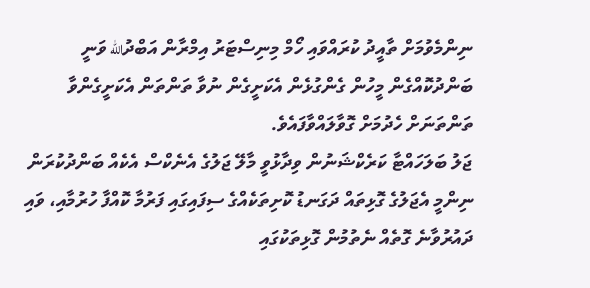ނިންމެވުމަށް ތާއީދު ކުރައްވައި ހޯމް މިނިސްޓަރު އިމްރާން އަބްދުالله ވަނީ ބަންދުކޮއްގެން މީހުން ގެންގުޅެން އެކަށީގެން ނުވާ ތަންތަން އެކަށީގެންވާ ތަންތަނަށް ހެދުމަށް ގޮވާލައްވާފައެވެ.
ޖަލު ބަލަހައްޓާ ކަރެކްޝަނުން ވިދާޅުވީ މާލޭ ޖަލުގެ އެނެކްސް އެކެއް ބަންދުކުރަން ނިންމީ އެޖަލުގެ ގޮޅިތައް ދަގަނޑު ކޮށިތަކެއްގެ ސިފައިގައި ފަރުމާ ކޮއްފާ ހުރުމާއި، ވައި ދައުރުވާނެ ގޮތެއް ނެތުމުން ގޮޅިތަކުގައި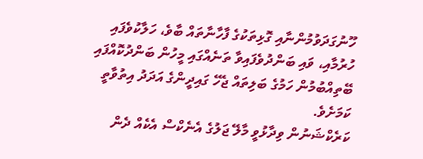ހޫނުގަދަވުމުންނާއި ގޮޅިތަކުގެ ފާހާނާތައް ބާވެ، ހަލާކުވެފައި ހުރުމާއި، ވައި ބަންދުވެފައިވާ ތަނެއްގައި މީހުން ބަންދުކޮއްފައި ބޭތިއްބުމުން ހަމުގެ ބަލިތައް ޖެހޭ ގައިދީންގެ އަދަދު އިތުވާތީ ކަމަށެވެ.
ކަރެކްޝަނުން ވިދާޅުވީ މާލޭ ޖަލުގެ އެނެކްސް އެކެއް ދެން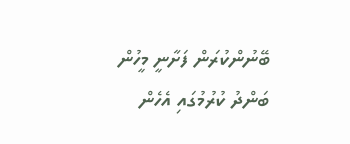ބޭނުންކުރަން ފަށާނީ މީހުން ބަންދު ކުރުމުގައި އެހެން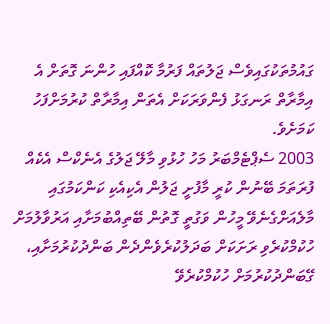ގައުމުތަކުގައިވެސް ޖަލުތައް ފަރުމާ ކޮއްފައި ހުންނަ ގޮތަށް އެ އިމާރާތް ރަނގަޅު ފެންވަރަކަށް އެތަން އިމާރާތް ކުރުމަށްފަހު ކަމަށެވެ.
2003 ސެޕްޓެމްބަރު މަހު ހުޅުވި މާލޭ ޖަލުގެ އެނެކްސް އެކެއް ފުރަތަމަ ބޭނުން ކުރީ މާފުށީ ޖަލުން އެކިއެކި ކަންކަމުގައި މާލެއަށްގެނެވޭ މީހުން ވަގުތީ ގޮތުން ބޭތިއްބުމަށާއި އަރުވާލުމަށް ހުކުމްކުރެވި ރަށަކަށް ބަދަލުކުރެވެންދެން ބަންދުކުރުމަށާއި، ގޭބަންދުކުރުމަށް ހުކުމްކުރެވޭ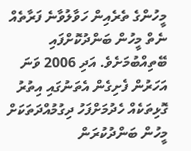މީހުންގެ ތެރެއިން ހަވާލުވާނެ ފަރާތެއް ނެތް މީހުން ބަންދުކޮށްފައި ބޭތިއްބުމަށެވެ. އަދި 2006 ވަނަ އަހަރުން ފެށިގެން އެތަނުގައި އިތުރު ގޮޅިތަކެއް ހެދުމަށްފަހު ދިގުމުއްދަތަކަށް މީހުން ބަންދުކުރަން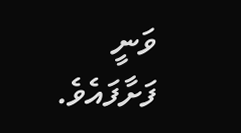ވަނީ ފަށާފައެވެ.